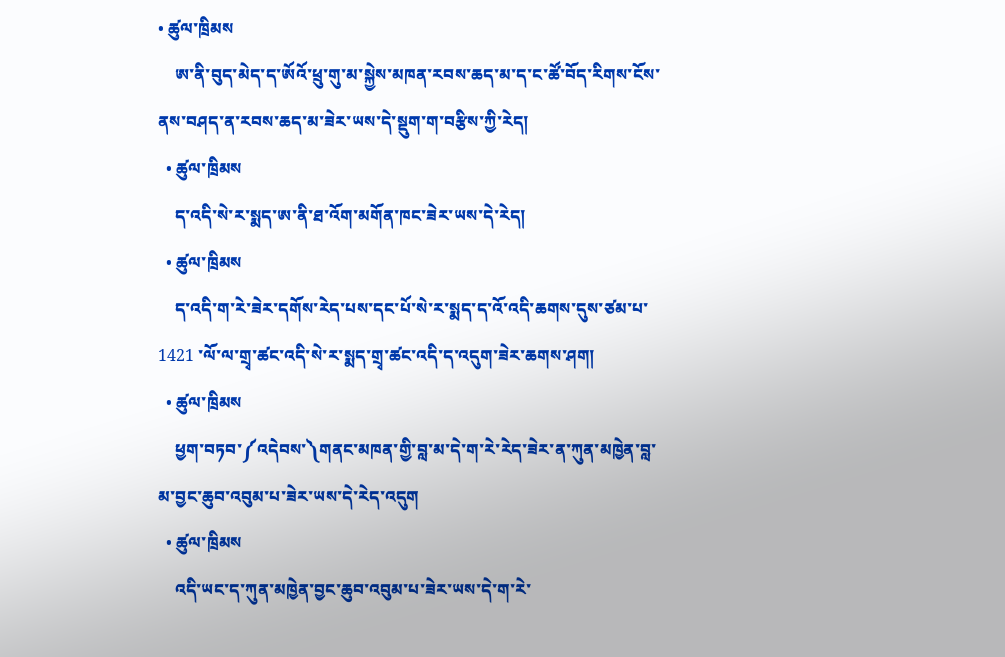• ཚུལ་ཁྲིམས
    ཨ་ནི་བུད་མེད་ད་ཨོའོ་ཕྲུ་གུ་མ་སྐྱེས་མཁན་རབས་ཆད་མ་ད་ང་ཚོ་བོད་རིགས་ངོས་ནས་བཤད་ན་རབས་ཆད་མ་ཟེར་ཡས་དེ་སྡུག་ག་བརྩིས་ཀྱི་རེད།
  • ཚུལ་ཁྲིམས
    ད་འདི་སེ་ར་སྨད་ཨ་ནི་ཐ་འོག་མགོན་ཁང་ཟེར་ཡས་དེ་རེད།
  • ཚུལ་ཁྲིམས
    ད་འདི་ག་རེ་ཟེར་དགོས་རེད་པས་དང་པོ་སེ་ར་སྨད་ད་འོ་འདི་ཆགས་དུས་ཙམ་པ་1421 ་ལོ་ལ་གྲྭ་ཚང་འདི་སེ་ར་སྨད་གྲྭ་ཚང་འདི་ད་འདུག་ཟེར་ཆགས་ཤག།
  • ཚུལ་ཁྲིམས
    ཕྱག་བཏབ་༼འདེབས་༽གནང་མཁན་གྱི་བླ་མ་དེ་ག་རེ་རེད་ཟེར་ན་ཀུན་མཁྱེན་བླ་མ་བྱང་ཆུབ་འབུམ་པ་ཟེར་ཡས་དེ་རེད་འདུག
  • ཚུལ་ཁྲིམས
    འདི་ཡང་ད་ཀུན་མཁྱེན་བྱང་ཆུབ་འབུམ་པ་ཟེར་ཡས་དེ་ག་རེ་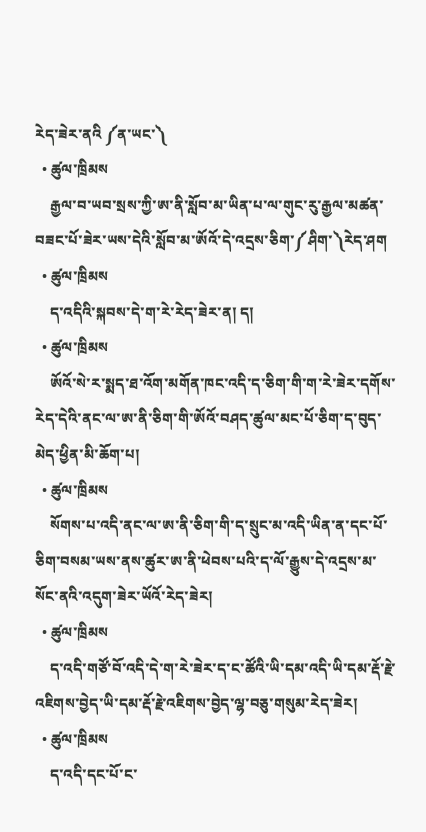རེད་ཟེར་ནའི ༼ན་ཡང་༽
  • ཚུལ་ཁྲིམས
    རྒྱལ་བ་ཡབ་སྲས་ཀྱི་ཨ་ནི་སློབ་མ་ཡིན་པ་ལ་གུང་རུ་རྒྱལ་མཚན་བཟང་པོ་ཟེར་ཡས་དེའི་སློབ་མ་ཨོའོ་དེ་འདྲས་ཅིག་༼ཤིག་༽རེད་ཤག
  • ཚུལ་ཁྲིམས
    ད་འདིའི་སྐབས་དེ་ག་རེ་རེད་ཟེར་ན། ད།
  • ཚུལ་ཁྲིམས
    ཨོའོ་སེ་ར་སྨད་ཐ་འོག་མགོན་ཁང་འདི་ད་ཅིག་གི་ག་རེ་ཟེར་དགོས་རེད་དེའི་ནང་ལ་ཨ་ནི་ཅིག་གི་ཨོའོ་བཤད་ཚུལ་མང་པོ་ཅིག་ད་བུད་མེད་ཕྱིན་མི་ཆོག་པ།
  • ཚུལ་ཁྲིམས
    སོགས་པ་འདི་ནང་ལ་ཨ་ནི་ཅིག་གི་ད་སྲུང་མ་འདི་ཡིན་ན་དང་པོ་ཅིག་བསམ་ཡས་ནས་ཚུར་ཨ་ནི་ཕེབས་པའི་ད་ལོ་རྒྱུས་དེ་འདྲས་མ་སོང་ནའི་འདུག་ཟེར་ཡོའོ་རེད་ཟེར།
  • ཚུལ་ཁྲིམས
    ད་འདི་གཙོ་བོ་འདི་དེ་ག་རེ་ཟེར་ད་ང་ཚོའི་ཡི་དམ་འདི་ཡི་དམ་རྡོ་རྗེ་འཇིགས་བྱེད་ཡི་དམ་རྡོ་རྗེ་འཇིགས་བྱེད་ལྷ་བཅུ་གསུམ་རེད་ཟེར།
  • ཚུལ་ཁྲིམས
    ད་འདི་དང་པོ་ང་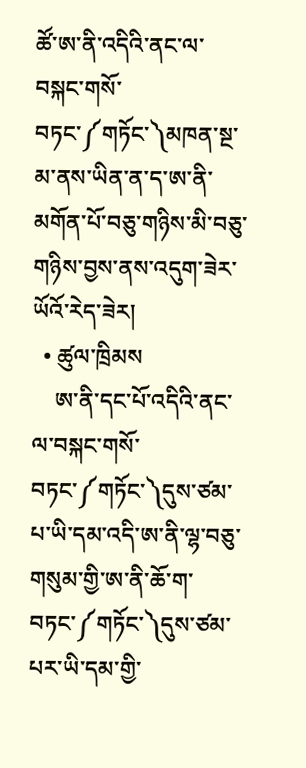ཚོ་ཨ་ནི་འདིའི་ནང་ལ་བསྐང་གསོ་བཏང་༼གཏོང་༽མཁན་སྔ་མ་ནས་ཡིན་ན་ད་ཨ་ནི་མགོན་པོ་བཅུ་གཉིས་མི་བཅུ་གཉིས་བྱས་ནས་འདུག་ཟེར་ཡོའོ་རེད་ཟེར།
  • ཚུལ་ཁྲིམས
    ཨ་ནི་དང་པོ་འདིའི་ནང་ལ་བསྐང་གསོ་བཏང་༼གཏོང་༽དུས་ཙམ་པ་ཡི་དམ་འདི་ཨ་ནི་ལྷ་བཅུ་གསུམ་གྱི་ཨ་ནི་ཆོ་ག་བཏང་༼གཏོང་༽དུས་ཙམ་པར་ཡི་དམ་གྱི་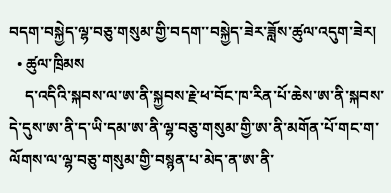བདག་བསྐྱེད་ལྷ་བཅུ་གསུམ་གྱི་བདག་་བསྐྱེད་ཟེར་ཟློས་ཚུལ་འདུག་ཟེར།
  • ཚུལ་ཁྲིམས
    ད་འདིའི་སྐབས་ལ་ཨ་ནི་སྐྱབས་རྗེ་ཕ་བོང་ཁ་རིན་པོ་ཆེས་ཨ་ནི་སྐབས་དེ་དུས་ཨ་ནི་ད་ཡི་དམ་ཨ་ནི་ལྷ་བཅུ་གསུམ་གྱི་ཨ་ནི་མགོན་པོ་གང་ག་ལོགས་ལ་ལྷ་བཅུ་གསུམ་གྱི་བསྙན་པ་མེད་ན་ཨ་ནི་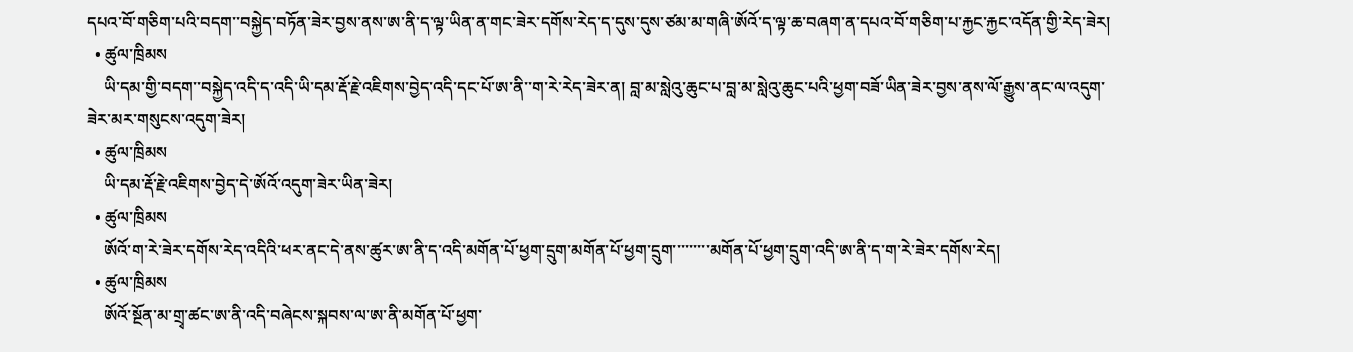དཔའ་བོ་གཅིག་པའི་བདག་་བསྐྱེད་བཏོན་ཟེར་བྱས་ནས་ཨ་ནི་ད་ལྟ་ཡིན་ན་གང་ཟེར་དགོས་རེད་ད་དུས་དུས་ཙམ་མ་གཞི་ཨོའོ་ད་ལྟ་ཆ་བཞག་ན་དཔའ་བོ་གཅིག་པ་རྐྱང་རྐྱང་འདོན་གྱི་རེད་ཟེར།
  • ཚུལ་ཁྲིམས
    ཡི་དམ་གྱི་བདག་་བསྐྱེད་འདི་ད་འདི་ཡི་དམ་རྡོ་རྗེ་འཇིགས་བྱེད་འདི་དང་པོ་ཨ་ནི་་ག་རེ་རེད་ཟེར་ན། བླ་མ་སླེའུ་ཆུང་པ་བླ་མ་སླེའུ་ཆུང་པའི་ཕྱག་བཟོ་ཡིན་ཟེར་བྱས་ནས་ལོ་རྒྱུས་ནང་ལ་འདུག་ཟེར་མར་གསུངས་འདུག་ཟེར།
  • ཚུལ་ཁྲིམས
    ཡི་དམ་རྡོ་རྗེ་འཇིགས་བྱེད་དེ་ཨོའོ་འདུག་ཟེར་ཡིན་ཟེར།
  • ཚུལ་ཁྲིམས
    ཨོའོ་ག་རེ་ཟེར་དགོས་རེད་འདིའི་ཕར་ནང་དེ་ནས་ཚུར་ཨ་ནི་ད་འདི་མགོན་པོ་ཕྱག་དྲུག་མགོན་པོ་ཕྱག་དྲུག་་་་་་་་་མགོན་པོ་ཕྱག་དྲུག་འདི་ཨ་ནི་ད་ག་རེ་ཟེར་དགོས་རེད།
  • ཚུལ་ཁྲིམས
    ཨོའོ་སྔོན་མ་གྲྭ་ཚང་ཨ་ནི་འདི་བཞེངས་སྐབས་ལ་ཨ་ནི་མགོན་པོ་ཕྱག་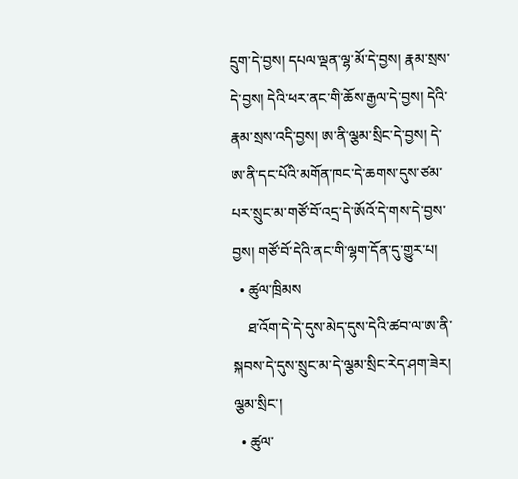དྲུག་དེ་བྱས། དཔལ་ལྡན་ལྷ་མོ་དེ་བྱས། རྣམ་སྲས་དེ་བྱས། དེའི་ཕར་ནང་གི་ཆོས་རྒྱལ་དེ་བྱས། དེའི་རྣམ་སྲས་འདི་བྱས། ཨ་ནི་ལྕམ་སྲིང་དེ་བྱས། དེ་ཨ་ནི་དང་པོའི་མགོན་ཁང་དེ་ཆགས་དུས་ཙམ་པར་སྲུང་མ་གཙོ་བོ་འདྲ་དེ་ཨོའོ་དེ་གས་དེ་བྱས་བྱས། གཙོ་བོ་དེའི་ནང་གི་ལྷག་དོན་དུ་གྱུར་པ།
  • ཚུལ་ཁྲིམས
    ཐ་འོག་དེ་དེ་དུས་མེད་དུས་དེའི་ཚབ་ལ་ཨ་ནི་སྐབས་དེ་དུས་སྲུང་མ་དེ་ལྕམ་སྲིང་རེད་ཤག་ཟེར། ལྕམ་སྲིང་།
  • ཚུལ་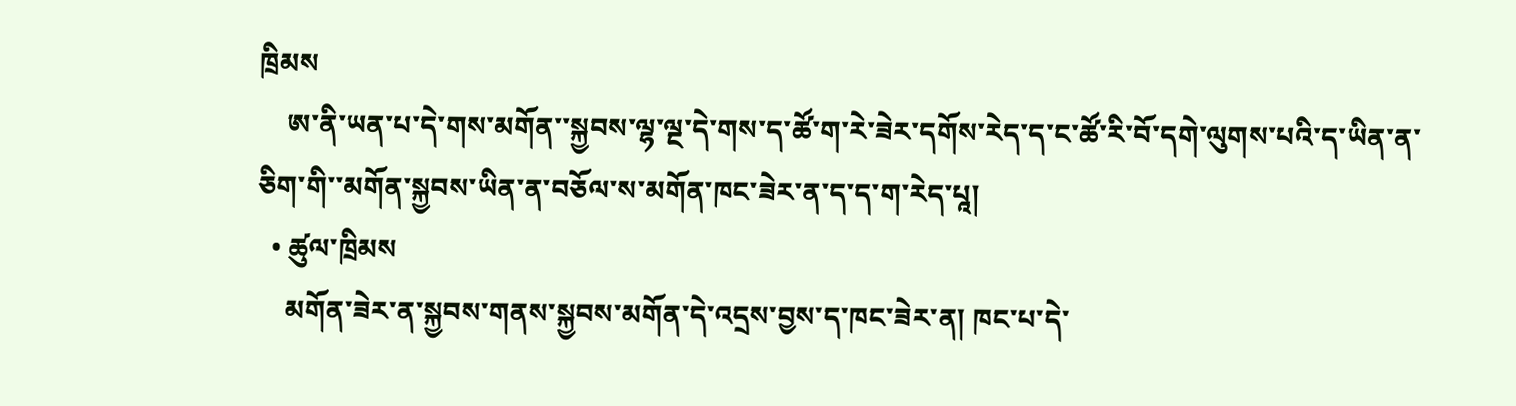ཁྲིམས
    ཨ་ནི་ཡན་པ་དེ་གས་མགོན་་སྐྱབས་ལྷ་ལྔ་དེ་གས་ད་ཚོ་ག་རེ་ཟེར་དགོས་རེད་ད་ང་ཚོ་རི་བོ་དགེ་ལུགས་པའི་ད་ཡིན་ན་ཅིག་གི་་མགོན་སྐྱབས་ཡིན་ན་བཅོལ་ས་མགོན་ཁང་ཟེར་ན་ད་ད་ག་རེད་པཱ།
  • ཚུལ་ཁྲིམས
    མགོན་ཟེར་ན་སྐྱབས་གནས་སྐྱབས་མགོན་དེ་འདྲས་བྱས་ད་ཁང་ཟེར་ན། ཁང་པ་དེ་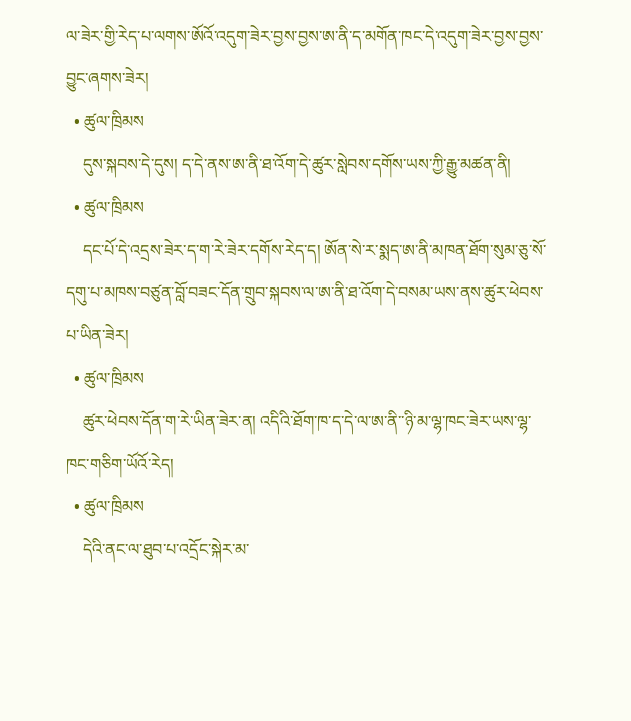ལ་ཟེར་གྱི་རེད་པ་ལགས་ཨོའོ་འདུག་ཟེར་བྱས་བྱས་ཨ་ནི་ད་མགོན་ཁང་དེ་འདུག་ཟེར་བྱས་བྱས་བྱུང་ཞགས་ཟེར།
  • ཚུལ་ཁྲིམས
    དུས་སྐབས་དེ་དུས། ད་དེ་ནས་ཨ་ནི་ཐ་འོག་དེ་ཚུར་སླེབས་དགོས་ཡས་ཀྱི་རྒྱུ་མཚན་ནི།
  • ཚུལ་ཁྲིམས
    དང་པོ་དེ་འདྲས་ཟེར་ད་ག་རེ་ཟེར་དགོས་རེད་ད། ཨོན་སེ་ར་སྨད་ཨ་ནི་མཁན་ཐོག་སུམ་ཅུ་སོ་དགུ་པ་མཁས་བཙུན་བློ་བཟང་དོན་གྲུབ་སྐབས་ལ་ཨ་ནི་ཐ་འོག་དེ་བསམ་ཡས་ནས་ཚུར་ཕེབས་པ་ཡིན་ཟེར།
  • ཚུལ་ཁྲིམས
    ཚུར་ཕེབས་དོན་ག་རེ་ཡིན་ཟེར་ན། འདིའི་ཐོག་ཁ་ད་དེ་ལ་ཨ་ནི་་ཉི་མ་ལྷ་ཁང་ཟེར་ཡས་ལྷ་ཁང་གཅིག་ཡོའོ་རེད།
  • ཚུལ་ཁྲིམས
    དེའི་ནང་ལ་ཐུབ་པ་འདྲོང་སྐེར་མ་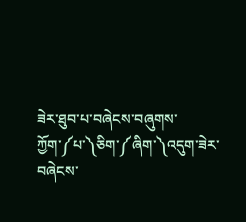ཟེར་ཐུབ་པ་བཞེངས་བཞུགས་ཀྱོག་༼པ་༽ཅིག་༼ཞིག་༽འདུག་ཟེར་བཞེངས་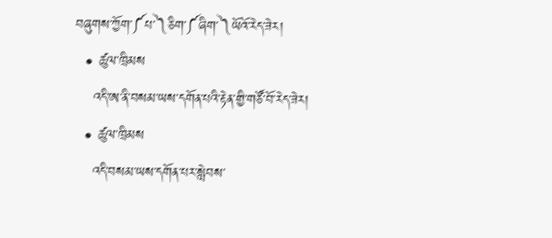བཞུགས་ཀྱོག་༼པ་༽ཅིག་༼ཞིག་༽ཡོའོ་རེད་ཟེར།
  • ཚུལ་ཁྲིམས
    འདི་ཨ་ནི་བསམ་ཡས་དགོན་པའི་རྟེན་གྱི་གཙོ་བོ་རེད་ཟེར།
  • ཚུལ་ཁྲིམས
    འདི་བསམ་ཡས་དགོན་པར་སླེབས་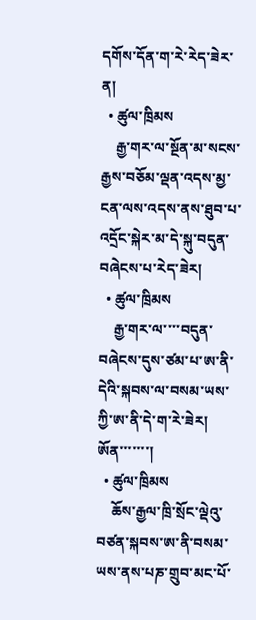དགོས་དོན་ག་རེ་རེད་ཟེར་ན།
  • ཚུལ་ཁྲིམས
    རྒྱ་གར་ལ་སྔོན་མ་སངས་རྒྱས་བཅོམ་ལྡན་འདས་མྱ་ངན་ལས་འདས་ནས་ཐུབ་པ་འདྲོང་སྐེར་མ་དེ་སྐུ་བདུན་བཞེངས་པ་རེད་ཟེར།
  • ཚུལ་ཁྲིམས
    རྒྱ་གར་ལ་་་་བདུན་བཞེངས་དུས་ཙམ་པ་ཨ་ནི་དེའི་སྐབས་ལ་བསམ་ཡས་ཀྱི་ཨ་ནི་དེ་ག་རེ་ཟེར། ཨོན་་་་་་་།
  • ཚུལ་ཁྲིམས
    ཆོས་རྒྱལ་ཁྲི་སྲོང་ལྡེའུ་བཙན་སྐབས་ཨ་ནི་བསམ་ཡས་ནས་པཎ་གྲུབ་མང་པོ་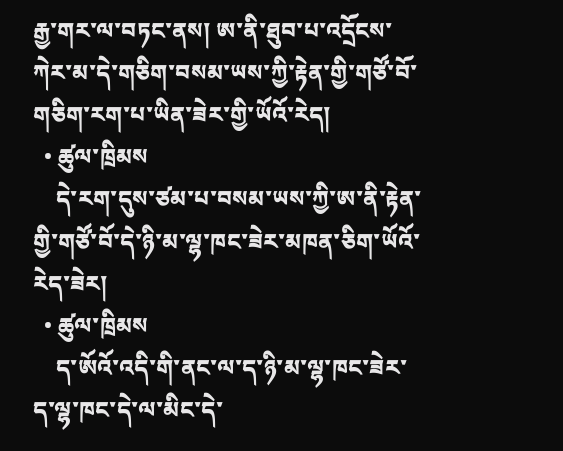རྒྱ་གར་ལ་བཏང་ནས། ཨ་ནི་ཐུབ་པ་འདྲོངས་ཀེར་མ་དེ་གཅིག་བསམ་ཡས་ཀྱི་རྟེན་གྱི་གཙོ་བོ་གཅིག་རག་པ་ཡིན་ཟེར་གྱི་ཡོའོ་རེད།
  • ཚུལ་ཁྲིམས
    དེ་རག་དུས་ཙམ་པ་བསམ་ཡས་ཀྱི་ཨ་ནི་རྟེན་གྱི་གཙོ་བོ་དེ་ཉི་མ་ལྷ་ཁང་ཟེར་མཁན་ཅིག་ཡོའོ་རེད་ཟེར།
  • ཚུལ་ཁྲིམས
    ད་ཨོའོ་འདི་གི་ནང་ལ་ད་ཉི་མ་ལྷ་ཁང་ཟེར་ད་ལྷ་ཁང་དེ་ལ་མིང་དེ་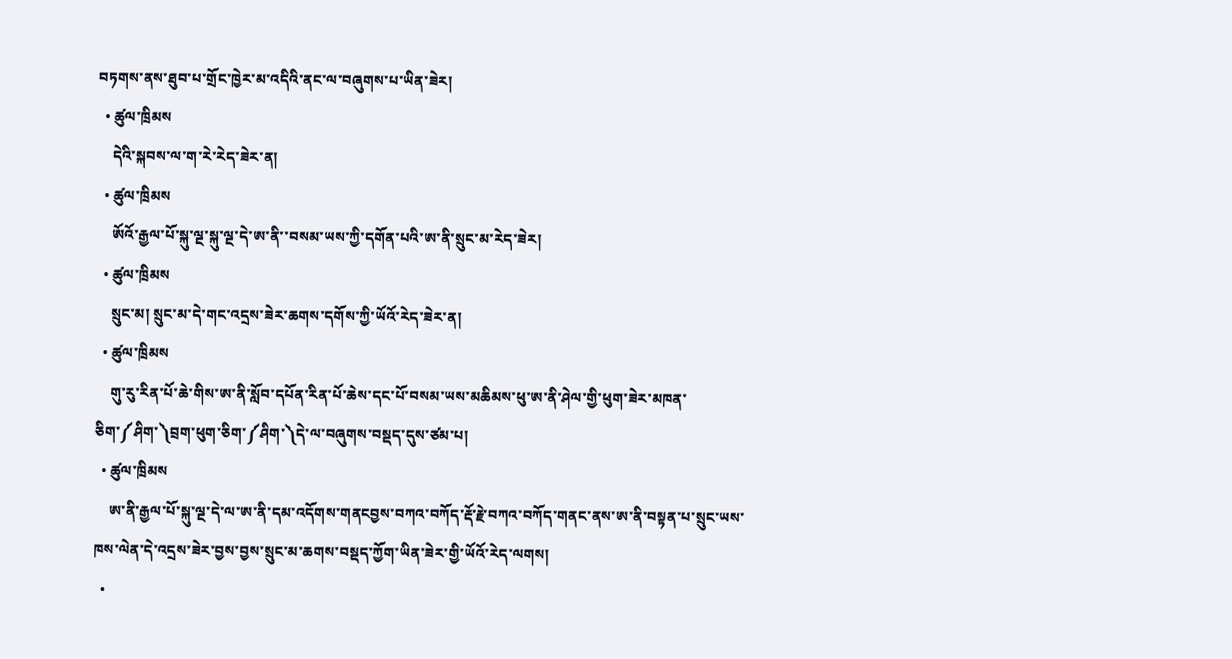བཏགས་ནས་ཐུབ་པ་གྲོང་ཁྱེར་མ་འདིའི་ནང་ལ་བཞུགས་པ་ཡིན་ཟེར།
  • ཚུལ་ཁྲིམས
    དེའི་སྐབས་ལ་ག་རེ་རེད་ཟེར་ན།
  • ཚུལ་ཁྲིམས
    ཨོའོ་རྒྱལ་པོ་སྐུ་ལྔ་སྐུ་ལྔ་དེ་ཨ་ནི་་བསམ་ཡས་ཀྱི་དགོན་པའི་ཨ་ནི་སྲུང་མ་རེད་ཟེར།
  • ཚུལ་ཁྲིམས
    སྲུང་མ། སྲུང་མ་དེ་གང་འདྲས་ཟེར་ཆགས་དགོས་ཀྱི་ཡོའོ་རེད་ཟེར་ན།
  • ཚུལ་ཁྲིམས
    གུ་རུ་རིན་པོ་ཆེ་གིས་ཨ་ནི་སློབ་དཔོན་རིན་པོ་ཆེས་དང་པོ་བསམ་ཡས་མཆིམས་ཕུ་ཨ་ནི་ཤེལ་གྱི་ཕུག་ཟེར་མཁན་ཅིག་༼ཤིག་༽བྲག་ཕུག་ཅིག་༼ཤིག་༽དེ་ལ་བཞུགས་བསྡད་དུས་ཙམ་པ།
  • ཚུལ་ཁྲིམས
    ཨ་ནི་རྒྱལ་པོ་སྐུ་ལྔ་དེ་ལ་ཨ་ནི་དམ་འདོགས་གནངབྱས་བཀའ་བཀོད་རྡོ་རྗེ་བཀའ་བཀོད་གནང་ནས་ཨ་ནི་བསྟན་པ་སྲུང་ཡས་ཁས་ལེན་དེ་འདྲས་ཟེར་བྱས་བྱས་སྲུང་མ་ཆགས་བསྡད་ཀྱོག་ཡིན་ཟེར་གྱི་ཡོའོ་རེད་ལགས།
  •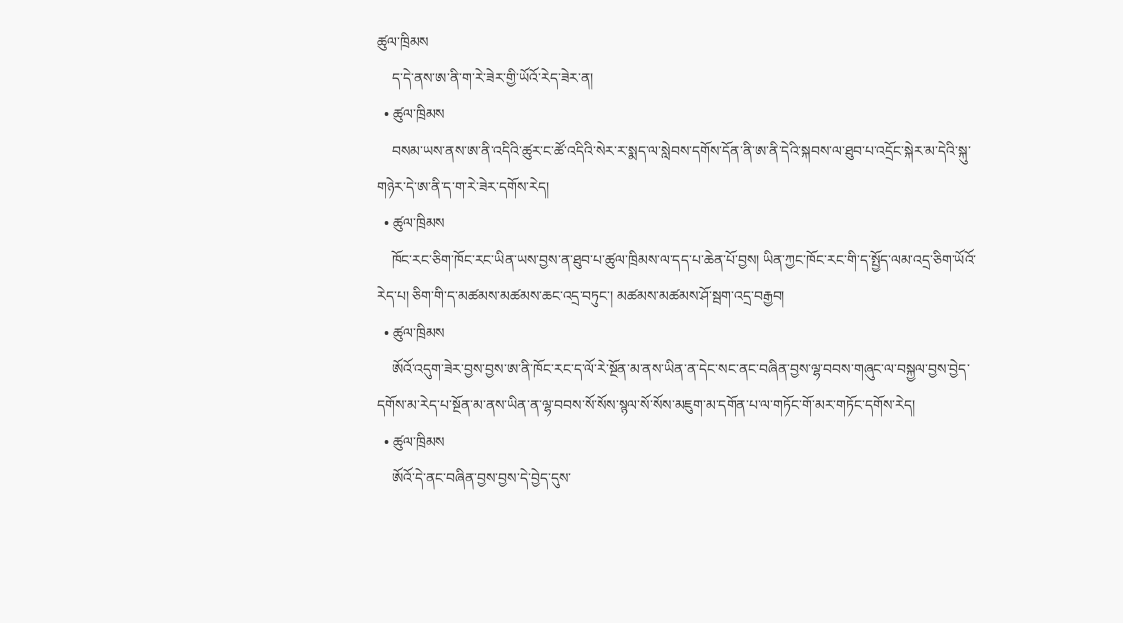ཚུལ་ཁྲིམས
    ད་དེ་ནས་ཨ་ནི་ག་རེ་ཟེར་གྱི་ཡོའོ་རེད་ཟེར་ན།
  • ཚུལ་ཁྲིམས
    བསམ་ཡས་ནས་ཨ་ནི་འདིའི་ཚུར་ང་ཚོ་འདིའི་སེར་ར་སྨད་ལ་སླེབས་དགོས་དོན་ནི་ཨ་ནི་དེའི་སྐབས་ལ་ཐུབ་པ་འདྲོང་སྐེར་མ་དེའི་སྐུ་གཉེར་དེ་ཨ་ནི་ད་ག་རེ་ཟེར་དགོས་རེད།
  • ཚུལ་ཁྲིམས
    ཁོང་རང་ཅིག་ཁོང་རང་ཡིན་ཡས་བྱས་ན་ཐུབ་པ་ཚུལ་ཁྲིམས་ལ་དད་པ་ཆེན་པོ་བྱས། ཡིན་ཀྱང་ཁོང་རང་གི་ད་སྤྱོད་ལམ་འདྲ་ཅིག་ཡོའོ་རེད་པ། ཅིག་གི་ད་མཚམས་མཚམས་ཆང་འདྲ་བཏུང་། མཚམས་མཚམས་ཤོ་སྦག་འདྲ་བརྒྱབ།
  • ཚུལ་ཁྲིམས
    ཨོའོ་འདུག་ཟེར་བྱས་བྱས་ཨ་ནི་ཁོང་རང་ད་ལོ་རེ་སྔོན་མ་ནས་ཡིན་ན་དེང་སང་ནང་བཞིན་བྱས་ལྷ་བབས་གཞུང་ལ་བསྐྱལ་བྱས་བྱེད་དགོས་མ་རེད་པ་སྔོན་མ་ནས་ཡིན་ན་ལྷ་བབས་སོ་སོས་སྙལ་སོ་སོས་མཇུག་མ་དགོན་པ་ལ་གཏོང་གོ་མར་གཏོང་དགོས་རེད།
  • ཚུལ་ཁྲིམས
    ཨོའོ་དེ་ནང་བཞིན་བྱས་བྱས་དེ་བྱེད་དུས་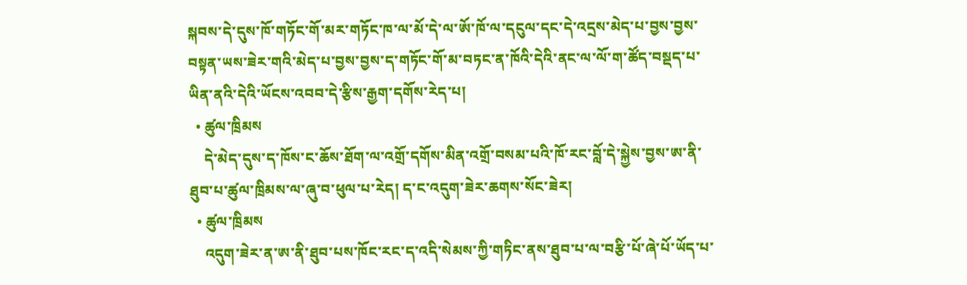སྐབས་དེ་དུས་ཁོ་གཏོང་གོ་མར་གཏོང་ཁ་ལ་མོ་དེ་ལ་ཨོ་ཁོ་ལ་དངུལ་དང་དེ་འདྲས་མེད་པ་བྱས་བྱས་བསྟན་ཡས་ཟེར་གའི་མེད་པ་བྱས་བྱས་ད་གཏོང་གོ་མ་བཏང་ན་ཁོའི་དེའི་ནང་ལ་ལོ་ག་ཚོད་བསྡད་པ་ཡིན་ནའི་དེའི་ཡོངས་འབབ་དེ་རྩིས་རྒྱག་དགོས་རེད་པ།
  • ཚུལ་ཁྲིམས
    དེ་མེད་དུས་ད་ཁོས་ང་ཆོས་ཐོག་ལ་འགྲོ་དགོས་མིན་འགྲོ་བསམ་པའི་ཁོ་རང་བློ་དེ་སྐྱེས་བྱས་ཨ་ནི་ཐུབ་པ་ཚུལ་ཁྲིམས་ལ་ཞུ་བ་ཕུལ་པ་རེད། ད་ང་འདུག་ཟེར་ཆགས་སོང་ཟེར།
  • ཚུལ་ཁྲིམས
    འདུག་ཟེར་ན་ཨ་ནི་ཐུབ་པས་ཁོང་རང་ད་འདི་སེམས་ཀྱི་གཏིང་ནས་ཐུབ་པ་ལ་བརྩི་པོ་ཞེ་པོ་ཡོད་པ་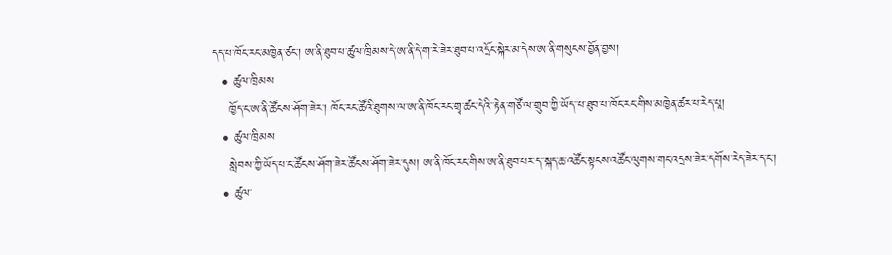དད་པ་ཁོང་རང་མཁྱེན་ཙང་། ཨ་ནི་ཐུབ་པ་ཚུལ་ཁྲིམས་དེ་ཨ་ནི་དེ་ག་རེ་ཟེར་ཐུབ་པ་འདྲོང་སྐེར་མ་དེས་ཨ་ནི་གསུངས་བྱོན་བྱས།
  • ཚུལ་ཁྲིམས
    ཁྱོད་ང་ཨ་ནི་ཚོངས་ཤོག་ཟེར་། ཁོང་རང་ཚོའི་ཐུགས་ལ་ཨ་ནི་ཁོང་རང་གྲྭ་ཚང་དེའི་་རྟེན་གཙོ་ལ་གྲུབ་ཀྱི་ཡོད་་པ་ཐུབ་པ་ཁོང་རང་གིས་མཁྱེན་ཚར་པ་རེད་པཱ།
  • ཚུལ་ཁྲིམས
    སླེབས་ཀྱི་ཡོད་པ་ང་ཚོངས་ཤོག་ཟེར་ཚོངས་ཤོག་ཟེར་དུས། ཨ་ནི་ཁོང་རང་གིས་ཨ་ནི་ཐུབ་པར་ད་་སྐད་ཆ་འཚོང་སྟངས་འཚོང་ལུགས་གང་འདྲས་ཟེར་དགོས་རེད་ཟེར་ད་ང་།
  • ཚུལ་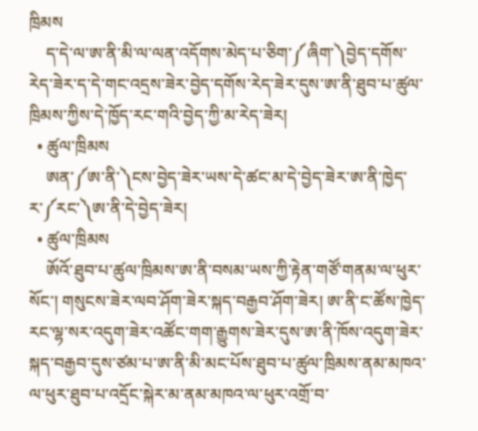ཁྲིམས
    ད་དེ་ལ་ཨ་ནི་མི་ལ་ལན་འདོགས་མེད་པ་ཅིག་༼ཞིག་༽བྱེད་དགོས་རེད་ཟེར་ད་དེ་གང་འདྲས་ཟེར་བྱེད་དགོས་རེད་ཟེར་དུས་ཨ་ནི་ཐུབ་པ་ཚུལ་ཁྲིམས་ཀྱིས་དེ་ཁྱོད་རང་གའི་བྱེད་ཀྱི་མ་རེད་ཟེར།
  • ཚུལ་ཁྲིམས
    ཨན་༼ཨ་ནི་༽ངས་བྱེད་ཟེར་ཡས་དེ་ཚང་མ་དེ་བྱེད་ཟེར་ཨ་ནི་ཁྱེད་ར་༼རང་༽ཨ་ནི་དེ་བྱེད་ཟེར།
  • ཚུལ་ཁྲིམས
    ཨོའོ་ཐུབ་པ་ཚུལ་ཁྲིམས་ཨ་ནི་བསམ་ཡས་ཀྱི་རྟེན་གཙོ་གནམ་ལ་ཕུར་སོང་། གསུངས་ཟེར་ལབ་ཤོག་ཟེར་སྐད་བརྒྱབ་ཤོག་ཟེར། ཨ་ནི་ང་ཚོས་ཁྱེད་རང་ལྷ་སར་འདུག་ཟེར་འཚོང་གག་རྒྱུགས་ཟེར་དུས་ཨ་ནི་ཁོས་འདུག་ཟེར་སྐད་བརྒྱབ་དུས་ཙམ་པ་ཨ་ནི་མི་མང་པོས་ཐུབ་པ་ཚུལ་ཁྲིམས་ནམ་མཁའ་ལ་ཕུར་ཐུབ་པ་འདྲོང་སྐེར་མ་ནམ་མཁའ་ལ་ཕུར་འགྲོ་བ་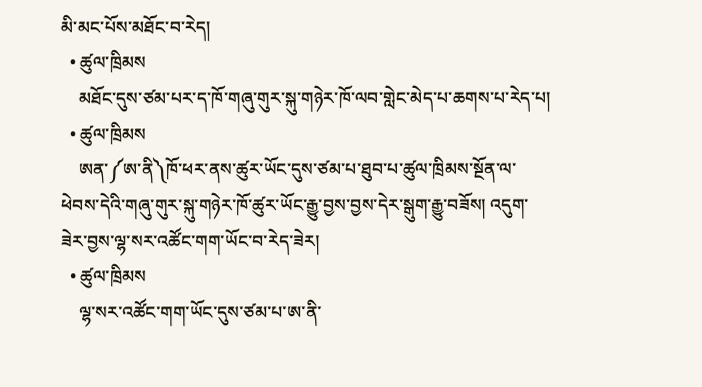མི་མང་པོས་མཐོང་བ་རེད།
  • ཚུལ་ཁྲིམས
    མཐོང་དུས་ཙམ་པར་ད་ཁོ་གཞུ་གུར་སྐུ་གཉེར་ཁོ་ལབ་གླེང་མེད་པ་ཆགས་པ་རེད་པ།
  • ཚུལ་ཁྲིམས
    ཨན་༼ཨ་ནི༽ཁོ་ཕར་ནས་ཚུར་ཡོང་དུས་ཙམ་པ་ཐུབ་པ་ཚུལ་ཁྲིམས་སྔོན་ལ་ཕེབས་དེའི་གཞུ་གུར་སྐུ་གཉེར་ཁོ་ཚུར་ཡོང་རྒྱུ་བྱས་བྱས་དེར་སྒུག་རྒྱུ་བཟོས། འདུག་ཟེར་བྱས་ལྷ་སར་འཚོང་གག་ཡོང་བ་རེད་ཟེར།
  • ཚུལ་ཁྲིམས
    ལྷ་སར་འཚོང་གག་ཡོང་དུས་ཙམ་པ་ཨ་ནི་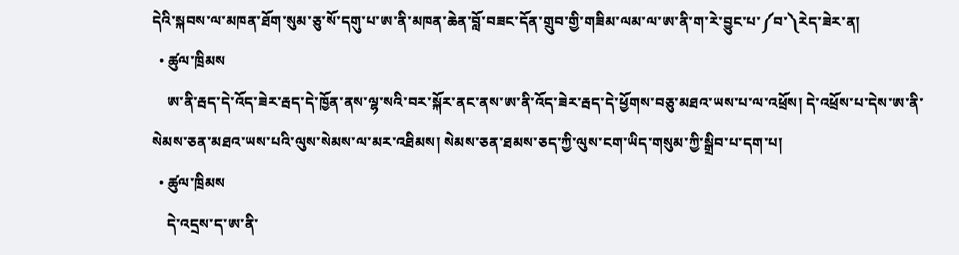དེའི་སྐབས་ལ་མཁན་ཐོག་སུམ་ཅུ་སོ་དགུ་པ་ཨ་ནི་མཁན་ཆེན་བློ་བཟང་དོན་གྲུབ་གྱི་གཟིམ་ལམ་ལ་ཨ་ནི་ག་རེ་བྱུང་པ་༼བ་༽རེད་ཟེར་ན།
  • ཚུལ་ཁྲིམས
    ཨ་ནི་རྦད་དེ་འོད་ཟེར་རྦད་དེ་ཁྱོན་ནས་ལྷ་སའི་བར་སྐོར་ནང་ནས་ཨ་ནི་འོད་ཟེར་རྦད་དེ་ཕྱོགས་བཅུ་མཐའ་ཡས་པ་ལ་འཕྲོས། དེ་འཕྲོས་པ་དེས་ཨ་ནི་སེམས་ཅན་མཐའ་ཡས་པའི་ལུས་སེམས་ལ་མར་འཐིམས། སེམས་ཅན་ཐམས་ཅད་ཀྱི་ལུས་ངག་ཡིད་གསུམ་ཀྱི་སྒྲིབ་པ་དག་པ།
  • ཚུལ་ཁྲིམས
    དེ་འདྲས་ད་ཨ་ནི་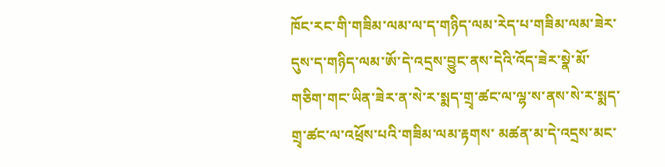ཁོང་རང་གི་གཟིམ་ལམ་ལ་ད་གཉིད་ལམ་རེད་པ་གཟིམ་ལམ་ཟེར་དུས་ད་གཉིད་ལམ་ཨོ་དེ་འདྲས་བྱུང་ནས་དེའི་འོད་ཟེར་སྣེ་མོ་གཅིག་གང་ཡིན་ཟེར་ན་སེ་ར་སྨད་གྲྭ་ཚང་ལ་ལྷ་ས་ནས་སེ་ར་སྨད་གྲྭ་ཚང་ལ་འཕྲོས་པའི་གཟིམ་ལམ་རྟགས་ མཚན་མ་དེ་འདྲས་མང་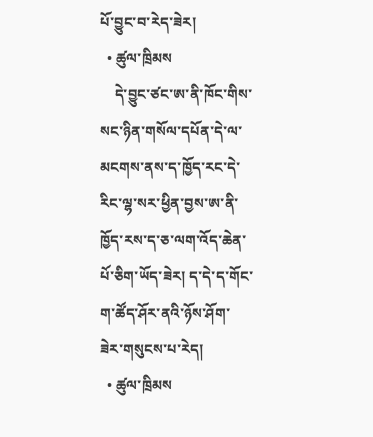པོ་བྱུང་བ་རེད་ཟེར།
  • ཚུལ་ཁྲིམས
    དེ་བྱུང་ཙང་ཨ་ནི་ཁོང་གིས་སང་ཉིན་གསོལ་དཔོན་དེ་ལ་མངགས་ནས་ད་ཁྱོད་རང་དེ་རིང་ལྷ་སར་ཕྱིན་བྱས་ཨ་ནི་ཁྱོད་རས་ད་ཅ་ལག་འོད་ཆེན་པོ་ཅིག་ཡོད་ཟེར། ད་དེ་ད་གོང་ག་ཚོད་ཤོར་ནའི་ཉོས་ཤོག་ཟེར་གསུངས་པ་རེད།
  • ཚུལ་ཁྲིམས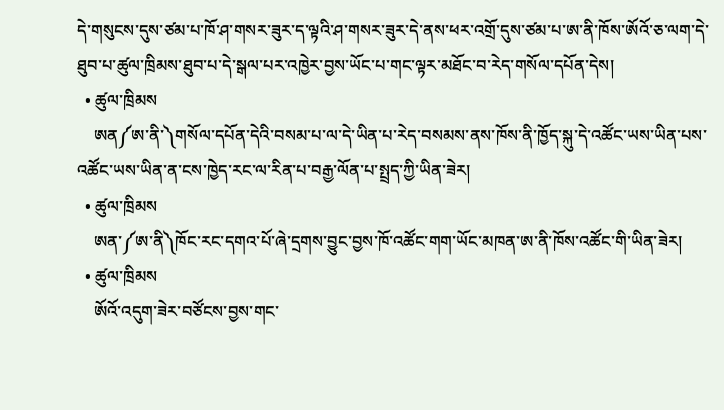དེ་གསུངས་དུས་ཙམ་པ་ཁོ་ཤ་གསར་ཟུར་ད་ལྟའི་ཤ་གསར་ཟུར་དེ་ནས་ཕར་འགྲོ་དུས་ཙམ་པ་ཨ་ནི་ཁོས་ཨོའོ་ཅ་ལག་དེ་ཐུབ་པ་ཚུལ་ཁྲིམས་ཐུབ་པ་དེ་སྒལ་པར་འཁྱེར་བྱས་ཡོང་པ་གང་ལྟར་མཐོང་བ་རེད་གསོལ་དཔོན་དེས།
  • ཚུལ་ཁྲིམས
    ཨན༼ཨ་ནི་༽གསོལ་དཔོན་དེའི་བསམ་པ་ལ་དེ་ཡིན་པ་རེད་བསམས་ནས་ཁོས་ནི་ཁྱོད་སྐུ་དེ་འཚོང་ཡས་ཡིན་པས་འཚོང་ཡས་ཡིན་ན་ངས་ཁྱེད་རང་ལ་རིན་པ་བརྒྱ་ལོན་པ་སྤྲད་ཀྱི་ཡིན་ཟེར།
  • ཚུལ་ཁྲིམས
    ཨན་༼ཨ་ནི༽ཁོང་རང་དགའ་པོ་ཞེ་དྲགས་བྱུང་བྱས་ཁོ་འཚོང་གག་ཡོང་མཁན་ཨ་ནི་ཁོས་འཚོང་གི་ཡིན་ཟེར།
  • ཚུལ་ཁྲིམས
    ཨོའོ་འདུག་ཟེར་བཙོངས་བྱས་གང་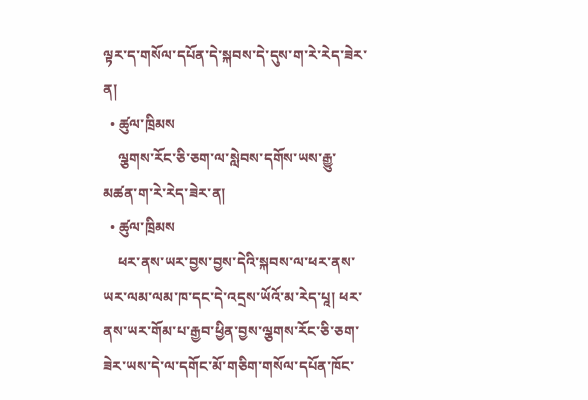ལྟར་ད་གསོལ་དཔོན་དེ་སྐབས་དེ་དུས་ག་རེ་རེད་ཟེར་ན།
  • ཚུལ་ཁྲིམས
    ལྕགས་རོང་ཅི་ཅག་ལ་སླེབས་དགོས་ཡས་རྒྱུ་མཚན་ག་རེ་རེད་ཟེར་ན།
  • ཚུལ་ཁྲིམས
    ཕར་ནས་ཡར་བྱས་བྱས་དེའི་སྐབས་ལ་ཕར་ནས་ཡར་ལམ་ལམ་ཁ་དང་དེ་འདྲས་ཡོའོ་མ་རེད་པཱ། ཕར་ནས་ཡར་གོམ་པ་རྒྱབ་ཕྱིན་བྱས་ལྕགས་རོང་ཅི་ཅག་ཟེར་ཡས་དེ་ལ་དགོང་མོ་གཅིག་གསོལ་དཔོན་ཁོང་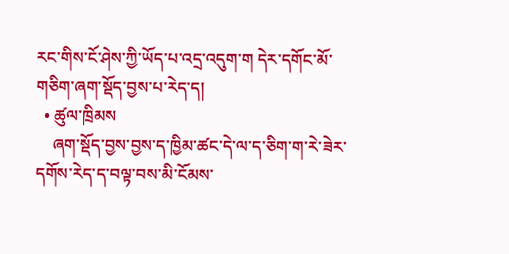རང་གིས་ངོ་ཤེས་ཀྱི་ཡོད་པ་འདྲ་འདུག་ག དེར་དགོང་མོ་གཅིག་ཞག་སྡོད་བྱས་པ་རེད་ད།
  • ཚུལ་ཁྲིམས
    ཞག་སྡོད་བྱས་བྱས་ད་ཁྱིམ་ཚང་དེ་ལ་ད་ཅིག་ག་རེ་ཟེར་དགོས་རེད་ད་བལྟ་བས་མི་ངོམས་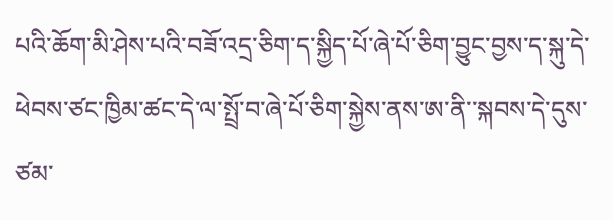པའི་ཆོག་མི་ཤེས་པའི་བཟོ་འདྲ་ཅིག་ད་སྐྱིད་པོ་ཞེ་པོ་ཅིག་བྱུང་བྱས་ད་སྐུ་དེ་ཕེབས་ཙང་ཁྱིམ་ཚང་དེ་ལ་སྤྲོ་བ་ཞེ་པོ་ཅིག་སྐྱེས་ནས་ཨ་ནི་་སྐབས་དེ་དུས་ཙམ་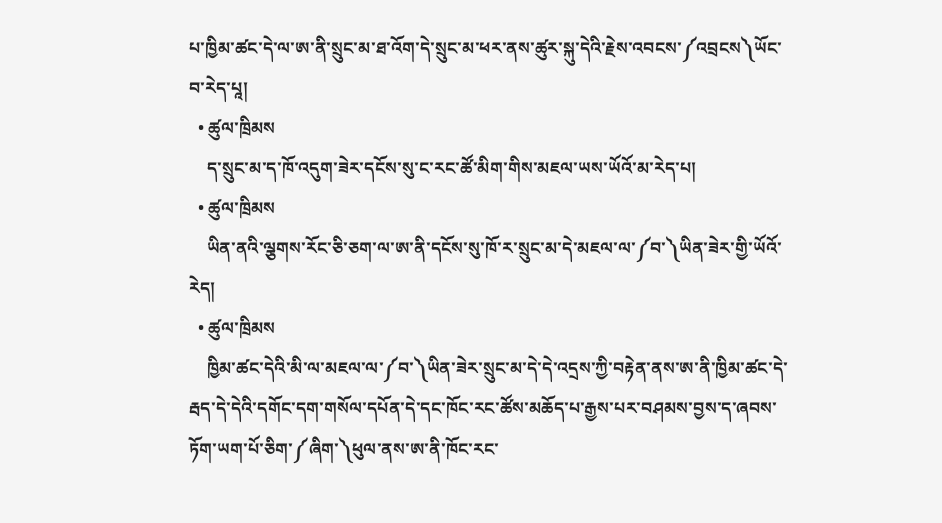པ་ཁྱིམ་ཚང་དེ་ལ་ཨ་ནི་སྲུང་མ་ཐ་འོག་དེ་སྲུང་མ་ཕར་ནས་ཚུར་སྐུ་དེའི་རྗེས་འབངས་༼འབྲངས༽ཡོང་བ་རེད་པཱ།
  • ཚུལ་ཁྲིམས
    ད་སྲུང་མ་ད་ཁོ་འདུག་ཟེར་དངོས་སུ་ང་རང་ཚོ་མིག་གིས་མཇལ་ཡས་ཡོའོ་མ་རེད་པ།
  • ཚུལ་ཁྲིམས
    ཡིན་ནའི་ལྕགས་རོང་ཅི་ཅག་ལ་ཨ་ནི་དངོས་སུ་ཁོ་ར་སྲུང་མ་དེ་མཇལ་ལ་༼བ་༽ཡིན་ཟེར་གྱི་ཡོའོ་རེད།
  • ཚུལ་ཁྲིམས
    ཁྱིམ་ཚང་དེའི་མི་ལ་མཇལ་ལ་༼བ་༽ཡིན་ཟེར་སྲུང་མ་དེ་དེ་འདྲས་ཀྱི་བརྟེན་ནས་ཨ་ནི་ཁྱིམ་ཚང་དེ་རྦད་དེ་དེའི་དགོང་དག་གསོལ་དཔོན་དེ་དང་ཁོང་རང་ཚོས་མཆོད་པ་རྒྱས་པར་བཤམས་བྱས་ད་ཞབས་ཏོག་ཡག་པོ་ཅིག་༼ཞིག་༽ཕུལ་ནས་ཨ་ནི་ཁོང་རང་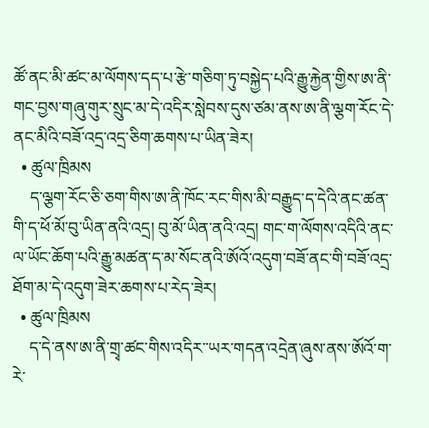ཚོ་ནང་མི་ཚང་མ་ལོགས་དད་པ་རྩེ་གཅིག་ཏུ་བསྐྱེད་པའི་རྒྱུ་རྐྱེན་གྱིས་ཨ་ནི་གང་བྱས་གཞུ་གུར་སྲུང་མ་དེ་འདིར་སླེབས་དུས་ཙམ་ནས་ཨ་ནི་ལྕག་རོང་དེ་ནང་མིའི་བཟོ་འདྲ་འདྲ་ཅིག་ཆགས་པ་ཡིན་ཟེར།
  • ཚུལ་ཁྲིམས
    ད་ལྕག་རོང་ཅི་ཅག་གིས་ཨ་ནི་ཁོང་རང་གིས་མི་བརྒྱུད་ད་དེའི་ནང་ཚན་གི་ད་ཕོ་མོ་བུ་ཡིན་ནའི་འདྲ། བུ་མོ་ཡིན་ནའི་འདྲ། གང་ག་ལོགས་འདིའི་ནང་ལ་ཡོང་ཆོག་པའི་རྒྱུ་མཚན་ད་མ་སོང་ནའི་ཨོའོ་འདུག་བཟོ་ནང་གི་བཟོ་འདྲ་ཐོག་མ་དེ་འདུག་ཟེར་ཆགས་པ་རེད་ཟེར།
  • ཚུལ་ཁྲིམས
    ད་དེ་ནས་ཨ་ནི་གྲྭ་ཚང་གིས་འདིར་་ཡར་གདན་འདྲེན་ཞུས་ནས་ཨོའོ་ག་རེ་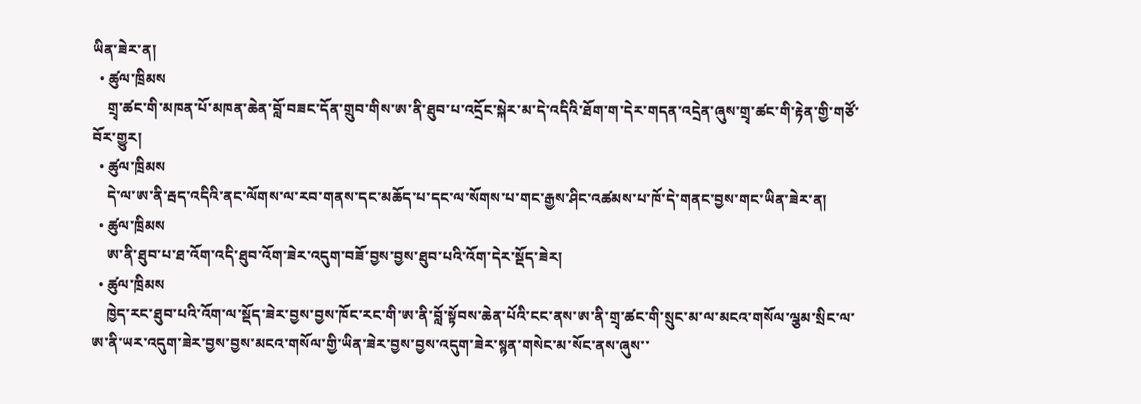ཡིན་ཟེར་ན།
  • ཚུལ་ཁྲིམས
    གྲྭ་ཚང་གི་མཁན་པོ་མཁན་ཆེན་བློ་བཟང་དོན་གྲུབ་གིས་ཨ་ནི་ཐུབ་པ་འདྲོང་སྐེར་མ་དེ་འདིའི་ཐོག་ག་དེར་གདན་འདྲེན་ཞུས་གྲྭ་ཚང་གི་རྟེན་གྱི་གཙོ་བོར་གྱུར།
  • ཚུལ་ཁྲིམས
    དེ་ལ་ཨ་ནི་རྦད་འདིའི་ནང་ལོགས་ལ་རབ་གནས་དང་མཆོད་པ་དང་ལ་སོགས་པ་གང་རྒྱས་ཤིང་འཚམས་པ་ཁོ་དེ་གནང་བྱས་གང་ཡིན་ཟེར་ན།
  • ཚུལ་ཁྲིམས
    ཨ་ནི་ཐུབ་པ་ཐ་འོག་འདི་ཐུབ་འོག་ཟེར་འདུག་བཟོ་བྱས་བྱས་ཐུབ་པའི་འོག་དེར་སྡོད་ཟེར།
  • ཚུལ་ཁྲིམས
    ཁྱེད་རང་ཐུབ་པའི་འོག་ལ་སྡོད་ཟེར་བྱས་བྱས་ཁོང་རང་གི་ཨ་ནི་བློ་སྟོབས་ཆེན་པོའི་ངང་ནས་ཨ་ནི་གྲྭ་ཚང་གི་སྲུང་མ་ལ་མངའ་གསོལ་ལྕམ་སྲིང་ལ་ཨ་ནི་ཡར་འདུག་ཟེར་བྱས་བྱས་མངའ་གསོལ་གྱི་ཡིན་ཟེར་བྱས་བྱས་འདུག་ཟེར་སྙན་གསེང་མ་སོང་ནས་ཞུས་་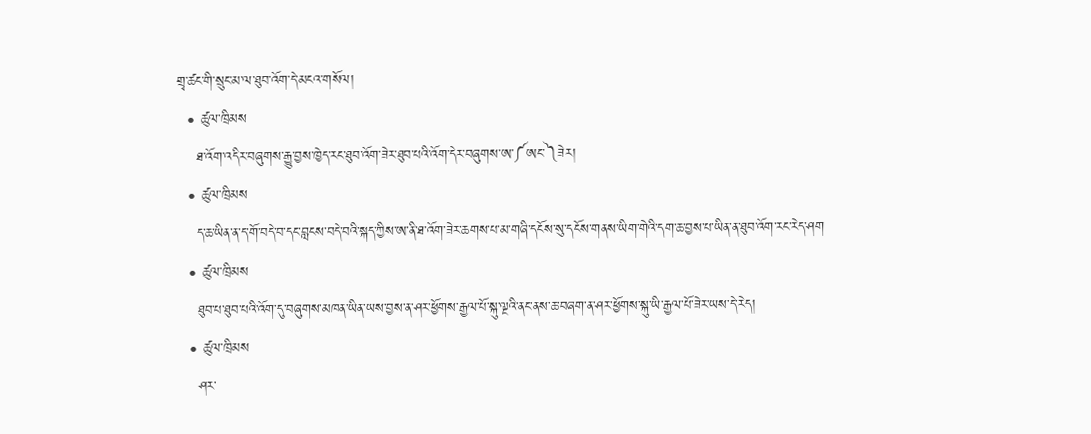གྲྭ་ཚང་གི་སྲུང་མ་ལ་ཐུབ་འོག་དེ་མངའ་གསོལ།
  • ཚུལ་ཁྲིམས
    ཐ་འོག་འདིར་བཞུགས་རྒྱུ་བྱས་ཁྱེད་རང་ཐུབ་འོག་ཟེར་ཐུབ་པའི་འོག་དེར་བཞུགས་ཨ་༼ཨང་༽ཟེར།
  • ཚུལ་ཁྲིམས
    ད་ཆ་ཡིན་ན་ད་གོ་བདེ་བ་དང་བླངས་བདེ་བའི་སྐད་ཀྱིས་ཨ་ནི་ཐ་འོག་ཟེར་ཆགས་པ་མ་གཞི་དངོས་སུ་དངོས་གནས་ཡིག་གེའི་དག་ཆ་བྱས་པ་ཡིན་ན་ཐུབ་འོག་རང་རེད་ཤག
  • ཚུལ་ཁྲིམས
    ཐུབ་པ་ཐུབ་པའི་འོག་དུ་བཞུགས་མཁན་ཡིན་ཡས་བྱས་ན་ཤར་ཕྱོགས་རྒྱལ་པོ་སྐུ་ལྔའི་ནང་ནས་ཆ་བཞག་ན་ཤར་ཕྱོགས་སྐུ་ཡི་རྒྱལ་པོ་ཟེར་ཡས་དེ་རེད།
  • ཚུལ་ཁྲིམས
    ཤར་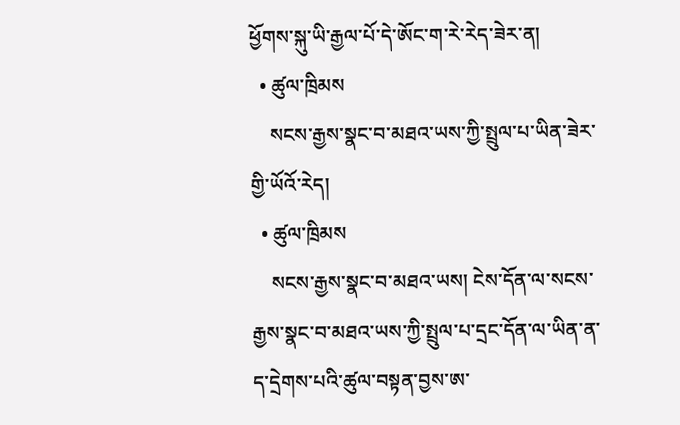ཕྱོགས་སྐུ་ཡི་རྒྱལ་པོ་དེ་ཨོང་ག་རེ་རེད་ཟེར་ན།
  • ཚུལ་ཁྲིམས
    སངས་རྒྱས་སྣང་བ་མཐའ་ཡས་ཀྱི་སྤྲུལ་པ་ཡིན་ཟེར་གྱི་ཡོའོ་རེད།
  • ཚུལ་ཁྲིམས
    སངས་རྒྱས་སྣང་བ་མཐའ་ཡས། ངེས་དོན་ལ་སངས་རྒྱས་སྣང་བ་མཐའ་ཡས་ཀྱི་སྤྲུལ་པ་དྲང་དོན་ལ་ཡིན་ན་ད་དྲེགས་པའི་ཚུལ་བསྟན་བྱས་ཨ་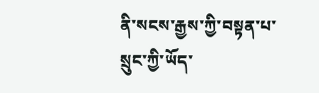ནི་སངས་རྒྱས་ཀྱི་བསྟན་པ་སྲུང་ཀྱི་ཡོད་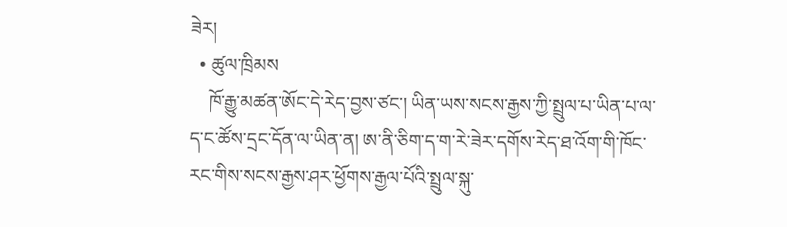ཟེར།
  • ཚུལ་ཁྲིམས
    ཁོ་རྒྱུ་མཚན་ཨོང་དེ་རེད་བྱས་ཙང་། ཡིན་ཡས་སངས་རྒྱས་ཀྱི་སྤྲུལ་པ་ཡིན་པ་ལ་ད་ང་ཚོས་དྲང་དོན་ལ་ཡིན་ན། ཨ་ནི་ཅིག་ད་ག་རེ་ཟེར་དགོས་རེད་ཐ་འོག་གི་ཁོང་རང་གིས་སངས་རྒྱས་ཤར་ཕྱོགས་རྒྱལ་པོའི་སྤྲུལ་སྐུ་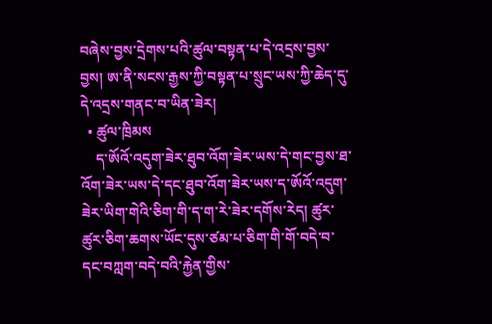བཞེས་བྱས་དྲེགས་པའི་ཚུལ་བསྟན་པ་དེ་འདྲས་བྱས་བྱས། ཨ་ནི་སངས་རྒྱས་ཀྱི་བསྟན་པ་སྲུང་ཡས་ཀྱི་ཆེད་དུ་དེ་འདྲས་གནང་བ་ཡིན་ཟེར།
  • ཚུལ་ཁྲིམས
    ད་ཨོའོ་འདུག་ཟེར་ཐུབ་འོག་ཟེར་ཡས་དེ་གང་བྱས་ཐ་འོག་ཟེར་ཡས་དེ་དང་ཐུབ་འོག་ཟེར་ཡས་ད་ཨོའོ་འདུག་ཟེར་ཡིག་གེའི་ཅིག་གི་ད་ག་རེ་ཟེར་དགོས་རེད། ཚུར་ཚུར་ཅིག་ཆགས་ཡོང་དུས་ཙམ་པ་ཅིག་གི་གོ་བདེ་བ་དང་བཀླག་བདེ་བའི་རྐྱེན་གྱིས་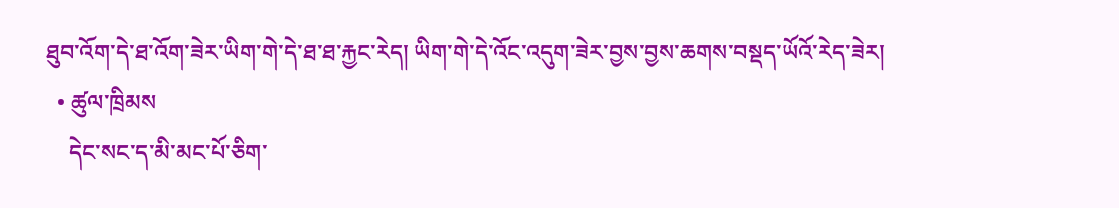ཐུབ་འོག་དེ་ཐ་འོག་ཟེར་ཡིག་གེ་དེ་ཐ་ཐ་རྐྱང་རེད། ཡིག་གེ་དེ་འོང་འདུག་ཟེར་བྱས་བྱས་ཆགས་བསྡད་ཡོའོ་རེད་ཟེར།
  • ཚུལ་ཁྲིམས
    དེང་སང་ད་མི་མང་པོ་ཅིག་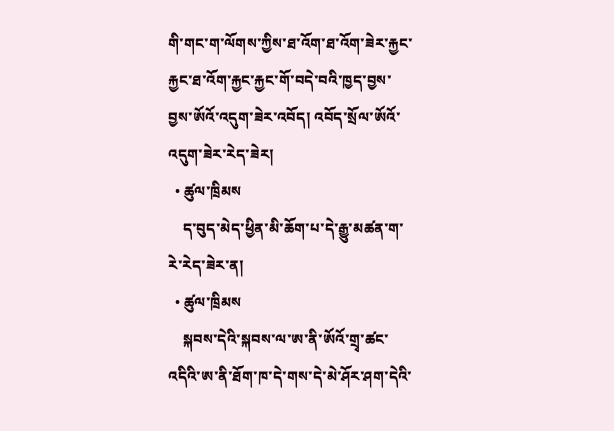གི་གང་ག་ལོགས་ཀྱིས་ཐ་འོག་ཐ་འོག་ཟེར་རྐྱང་རྐྱང་ཐ་འོག་རྐྱང་རྐྱང་གོ་བདེ་བའི་ཁྱད་བྱས་བྱས་ཨོའོ་འདུག་ཟེར་འབོད། འབོད་སྲོལ་ཨོའོ་འདུག་ཟེར་རེད་ཟེར།
  • ཚུལ་ཁྲིམས
    ད་བུད་མེད་ཕྱིན་མི་ཆོག་པ་དེ་རྒྱུ་མཚན་ག་རེ་རེད་ཟེར་ན།
  • ཚུལ་ཁྲིམས
    སྐབས་དེའི་སྐབས་ལ་ཨ་ནི་ཨོའོ་གྲྭ་ཚང་འདིའི་ཨ་ནི་ཐོག་ཁ་དེ་གས་དེ་མེ་ཤོར་ཤག་དེའི་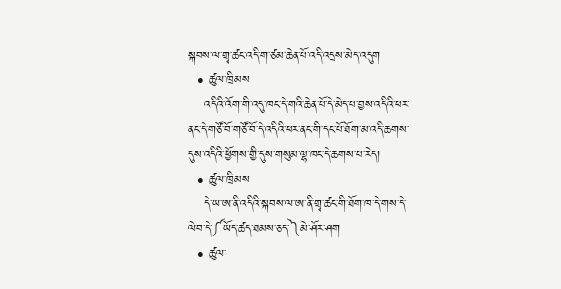སྐབས་ལ་གྲྭ་ཚང་འདི་ག་ཙམ་ཆེན་པོ་འདི་འདྲས་མེད་འདུག
  • ཚུལ་ཁྲིམས
    འདིའི་འོག་གི་འདུ་ཁང་དེ་གའི་ཆེན་པོ་དེ་མེད་པ་བྱས་འདིའི་ཕར་ནང་དེ་གཙོ་བོ་གཙོ་བོ་དེ་འདིའི་ཕར་ནང་གི་དང་པོ་ཐོག་མ་འདི་ཆགས་དུས་འདིའི་ཕྱོགས་གྱི་དུས་གསུམ་ལྷ་ཁང་དེ་ཆགས་པ་རེད།
  • ཚུལ་ཁྲིམས
    དེ་ཡ་ཨ་ནི་འདིའི་སྐབས་ལ་ཨ་ནི་གྲྭ་ཚང་གི་ཐོག་ཁ་དེ་གས་དེ་ལེབ་དེ་༼ཡོད་ཚད་ཐམས་ཅད་༽མེ་ཤོར་ཤག
  • ཚུལ་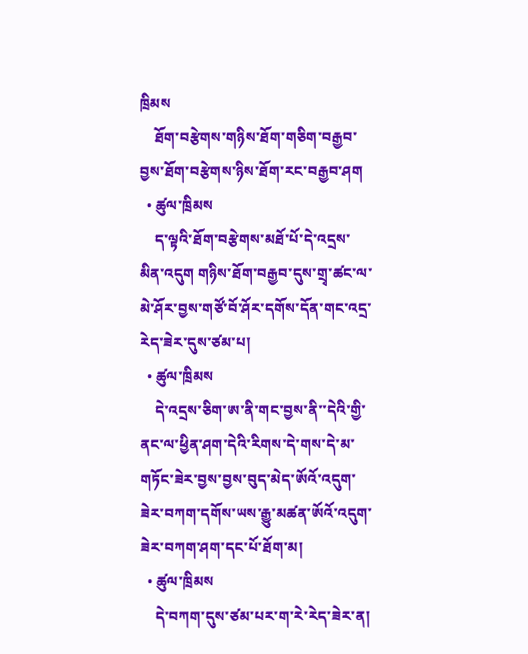ཁྲིམས
    ཐོག་བརྩེགས་གཉིས་ཐོག་གཅིག་བརྒྱབ་བྱས་ཐོག་བརྩེགས་ཉིས་ཐོག་རང་བརྒྱབ་ཤག
  • ཚུལ་ཁྲིམས
    ད་ལྟའི་ཐོག་བརྩེགས་མཐོ་པོ་དེ་འདྲས་མིན་འདུག གཉིས་ཐོག་བརྒྱབ་དུས་གྲྭ་ཚང་ལ་མེ་ཤོར་བྱས་གཙོ་བོ་ཤོར་དགོས་དོན་གང་འདྲ་རེད་ཟེར་དུས་ཙམ་པ།
  • ཚུལ་ཁྲིམས
    དེ་འདྲས་ཅིག་ཨ་ནི་གང་བྱས་ནི་་དེའི་གྱི་ནང་ལ་ཕྱིན་ཤག་དེའི་རིགས་དེ་གས་དེ་མ་གཏོང་ཟེར་བྱས་བྱས་བུད་མེད་ཨོའོ་འདུག་ཟེར་བཀག་དགོས་ཡས་རྒྱུ་མཚན་ཨོའོ་འདུག་ཟེར་བཀག་ཤག་དང་པོ་ཐོག་མ།
  • ཚུལ་ཁྲིམས
    དེ་བཀག་དུས་ཙམ་པར་ག་རེ་རེད་ཟེར་ན།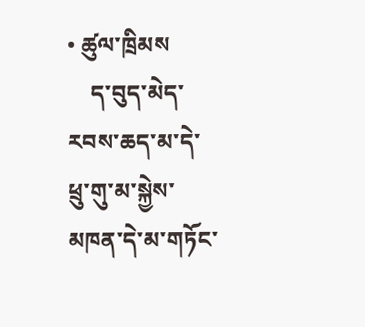• ཚུལ་ཁྲིམས
    ད་བུད་མེད་རབས་ཆད་མ་དེ་ཕྲུ་གུ་མ་སྐྱེས་མཁན་དེ་མ་གཏོང་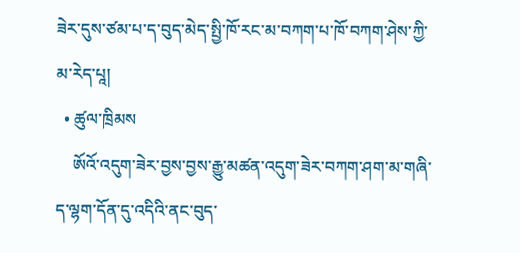ཟེར་དུས་ཙམ་པ་ད་བུད་མེད་སྤྱི་ཁོ་རང་མ་བཀག་པ་ཁོ་བཀག་ཤེས་ཀྱི་མ་རེད་པཱ།
  • ཚུལ་ཁྲིམས
    ཨོའོ་འདུག་ཟེར་བྱས་བྱས་རྒྱུ་མཚན་འདུག་ཟེར་བཀག་ཤག་མ་གཞི་ད་ལྷག་དོན་དུ་འདིའི་ནང་བུད་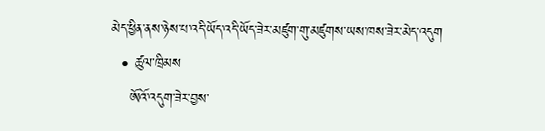མེད་ཕྱིན་ནས་ཉེས་པ་འདི་ཡོད་འདི་ཡོད་ཟེར་མཛུག་གུ་མཛུགས་ཡས་ཁས་ཟེར་མེད་འདུག
  • ཚུལ་ཁྲིམས
    ཨོའོ་འདུག་ཟེར་བྱས་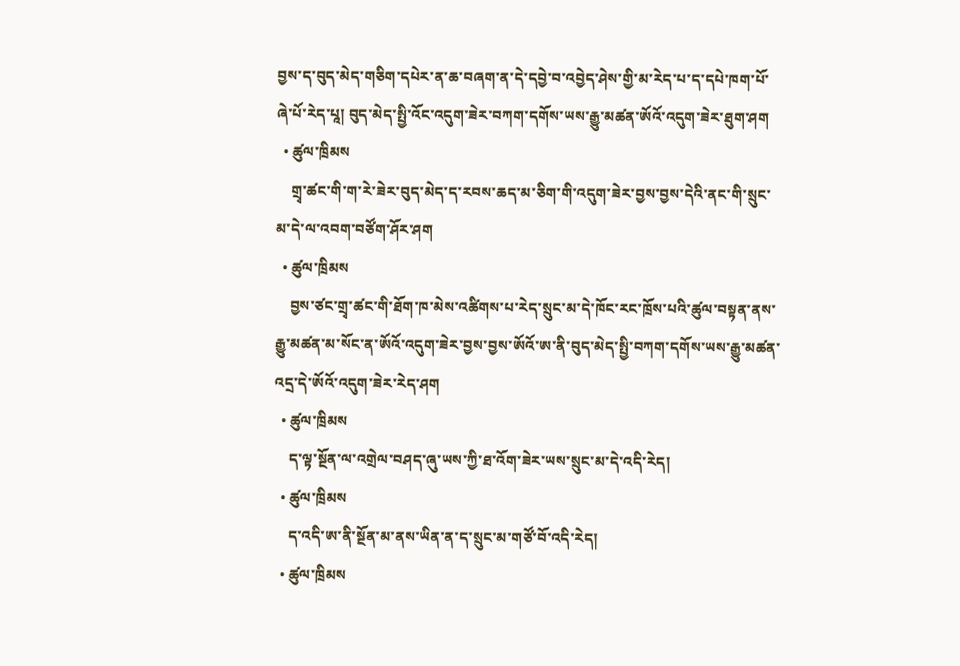བྱས་ད་བུད་མེད་གཅིག་དཔེར་ན་ཆ་བཞག་ན་དེ་དབྱེ་བ་འབྱེད་ཤེས་གྱི་མ་རེད་པ་ད་དཔེ་ཁག་པོ་ཞེ་པོ་རེད་པཱ། བུད་མེད་སྤྱི་འོང་འདུག་ཟེར་བཀག་དགོས་ཡས་རྒྱུ་མཚན་ཨོའོ་འདུག་ཟེར་ཐུག་ཤག
  • ཚུལ་ཁྲིམས
    གྲྭ་ཚང་གི་ག་རེ་ཟེར་བུད་མེད་ད་རབས་ཆད་མ་ཅིག་གི་འདུག་ཟེར་བྱས་བྱས་དེའི་ནང་གི་སྲུང་མ་དེ་ལ་འབག་བཙོག་ཤོར་ཤག
  • ཚུལ་ཁྲིམས
    བྱས་ཙང་གྲྭ་ཚང་གི་ཐོག་ཁ་མེས་འཚིགས་པ་རེད་སྲུང་མ་དེ་ཁོང་རང་ཁྲོས་པའི་ཚུལ་བསྟན་ནས་རྒྱུ་མཚན་མ་སོང་ན་ཨོའོ་འདུག་ཟེར་བྱས་བྱས་ཨོའོ་ཨ་ནི་བུད་མེད་སྤྱི་བཀག་དགོས་ཡས་རྒྱུ་མཚན་འདྲ་དེ་ཨོའོ་འདུག་ཟེར་རེད་ཤག
  • ཚུལ་ཁྲིམས
    ད་ལྟ་སྔོན་ལ་འགྲེལ་བཤད་ཞུ་ཡས་ཀྱི་ཐ་འོག་ཟེར་ཡས་སྲུང་མ་དེ་འདི་རེད།
  • ཚུལ་ཁྲིམས
    ད་འདི་ཨ་ནི་སྔོན་མ་ནས་ཡིན་ན་ད་སྲུང་མ་གཙོ་བོ་འདི་རེད།
  • ཚུལ་ཁྲིམས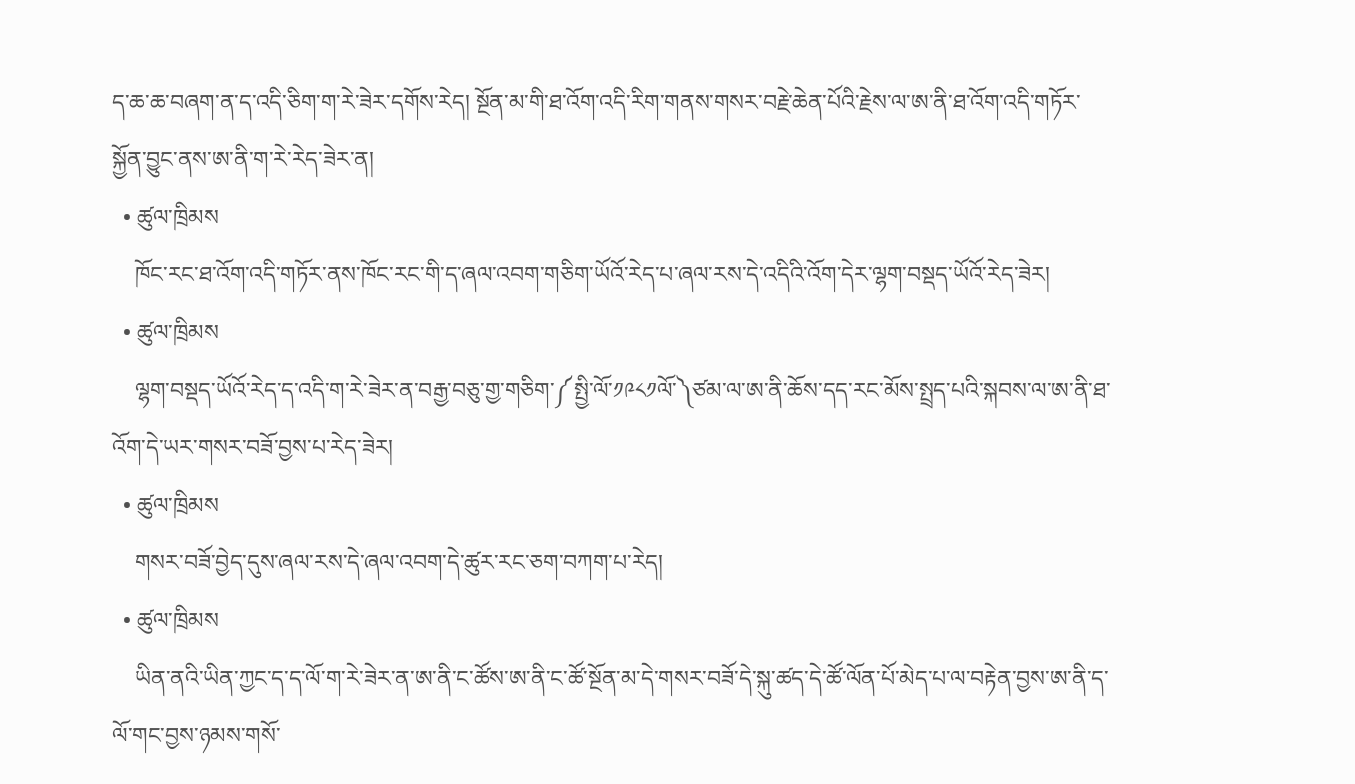ད་ཆ་ཆ་བཞག་ན་ད་འདི་ཅིག་ག་རེ་ཟེར་དགོས་རེད། སྔོན་མ་གི་ཐ་འོག་འདི་རིག་གནས་གསར་བརྗེ་ཆེན་པོའི་རྗེས་ལ་ཨ་ནི་ཐ་འོག་འདི་གཏོར་སྐྱོན་བྱུང་ནས་ཨ་ནི་ག་རེ་རེད་ཟེར་ན།
  • ཚུལ་ཁྲིམས
    ཁོང་རང་ཐ་འོག་འདི་གཏོར་ནས་ཁོང་རང་གི་ད་ཞལ་འབག་གཅིག་ཡོའོ་རེད་པ་ཞལ་རས་དེ་འདིའི་འོག་དེར་ལྷག་བསྡད་ཡོའོ་རེད་ཟེར།
  • ཚུལ་ཁྲིམས
    ལྷག་བསྡད་ཡོའོ་རེད་ད་འདི་ག་རེ་ཟེར་ན་བརྒྱ་བཅུ་གྱ་གཅིག་༼སྤྱི་ལོ་༡༩༨༡ལོ་༽ཙམ་ལ་ཨ་ནི་ཆོས་དད་རང་མོས་སྤྲད་པའི་སྐབས་ལ་ཨ་ནི་ཐ་འོག་དེ་ཡར་གསར་བཟོ་བྱས་པ་རེད་ཟེར།
  • ཚུལ་ཁྲིམས
    གསར་བཟོ་བྱེད་དུས་ཞལ་རས་དེ་ཞལ་འབག་དེ་ཚུར་རང་ཅག་བཀག་པ་རེད།
  • ཚུལ་ཁྲིམས
    ཡིན་ནའི་ཡིན་ཀྱང་ད་ད་ལོ་ག་རེ་ཟེར་ན་ཨ་ནི་ང་ཚོས་ཨ་ནི་ང་ཚོ་སྔོན་མ་དེ་གསར་བཟོ་དེ་སྐུ་ཚད་དེ་ཚོ་ལོན་པོ་མེད་པ་ལ་བརྟེན་བྱས་ཨ་ནི་ད་ལོ་གང་བྱས་ཉམས་གསོ་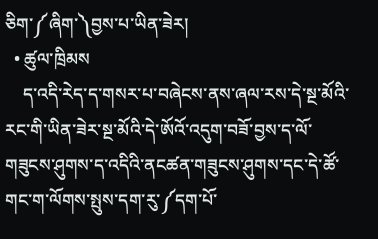ཅིག་༼ཞིག་༽བྱས་པ་ཡིན་ཟེར།
  • ཚུལ་ཁྲིམས
    ད་འདི་རེད་ད་གསར་པ་བཞེངས་ནས་ཞལ་རས་དེ་སྔ་མོའི་རང་གི་ཡིན་ཟེར་སྔ་མོའི་དེ་ཨོའོ་འདུག་བཟོ་བྱས་ད་ལོ་གཟུངས་ཤུགས་ད་འདིའི་ནངཚན་གཟུངས་ཤུགས་དང་དེ་ཚོ་གང་ག་ལོགས་སྤུས་དག་རུ་༼དག་པོ་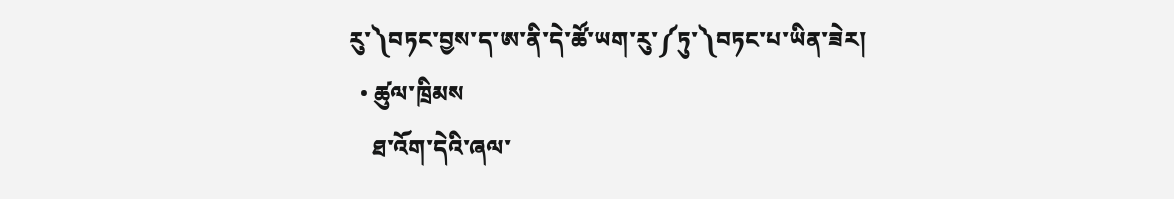རུ་༽བཏང་བྱས་ད་ཨ་ནི་དེ་ཚོ་ཡག་རུ་༼ཏུ་༽བཏང་པ་ཡིན་ཟེར།
  • ཚུལ་ཁྲིམས
    ཐ་འོག་དེའི་ཞལ་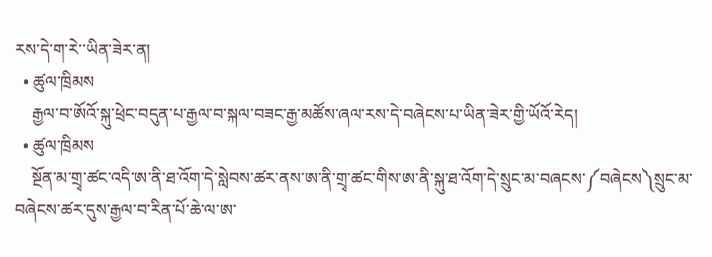རས་དེ་ག་རེ་་ཡིན་ཟེར་ན།
  • ཚུལ་ཁྲིམས
    རྒྱལ་བ་ཨོའོ་སྐུ་ཕྲེང་བདུན་པ་རྒྱལ་བ་སྐལ་བཟང་རྒྱ་མཚོས་ཞལ་རས་དེ་བཞེངས་པ་ཡིན་ཟེར་གྱི་ཡོའོ་རེད།
  • ཚུལ་ཁྲིམས
    སྔོན་མ་གྲྭ་ཚང་འདི་ཨ་ནི་ཐ་འོག་དེ་སླེབས་ཚར་ནས་ཨ་ནི་གྲྭ་ཚང་གིས་ཨ་ནི་སྐུ་ཐ་འོག་དེ་སྲུང་མ་བཞངས་༼བཞེངས༽སྲུང་མ་བཞེངས་ཚར་དུས་རྒྱལ་བ་རིན་པོ་ཆེ་ལ་ཨ་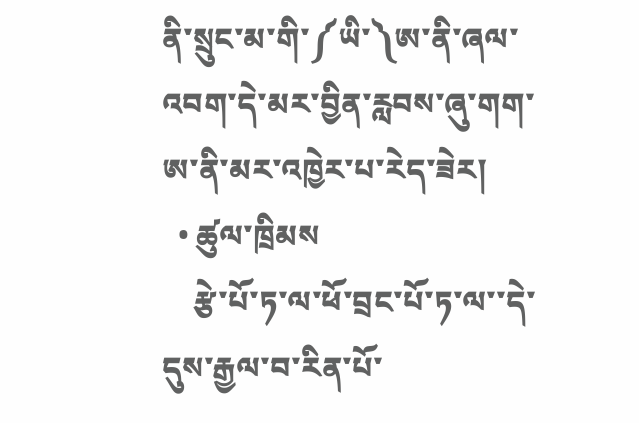ནི་སྲུང་མ་གི་༼ཡི་༽ཨ་ནི་ཞལ་འབག་དེ་མར་བྱིན་རླབས་ཞུ་གག་ཨ་ནི་མར་འཁྱེར་པ་རེད་ཟེར།
  • ཚུལ་ཁྲིམས
    རྩེ་པོ་ཏ་ལ་ཕོ་བྲང་པོ་ཏ་ལ་་དེ་དུས་རྒྱལ་བ་རིན་པོ་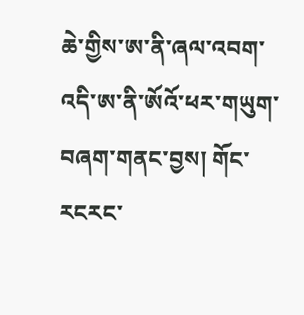ཆེ་གྱིས་ཨ་ནི་ཞལ་འབག་འདི་ཨ་ནི་ཨོའོ་ཕར་གཡུག་བཞག་གནང་བྱས། གོང་རངརང་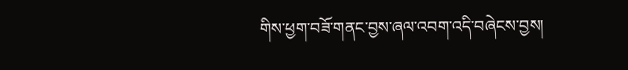གིས་ཕྱག་བཟོ་གནང་བྱས་ཞལ་འབག་འདི་བཞེངས་བྱས།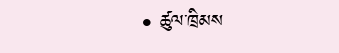• ཚུལ་ཁྲིམས